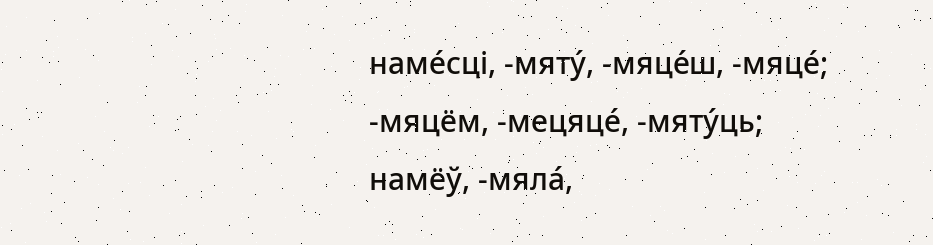наме́сці, -мяту́, -мяце́ш, -мяце́; -мяцём, -мецяце́, -мяту́ць; намёў, -мяла́,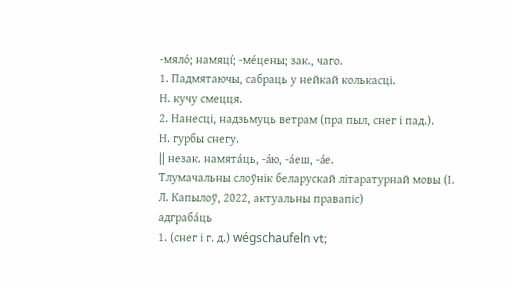-мяло́; намяці́; -ме́цены; зак., чаго.
1. Падмятаючы, сабраць у нейкай колькасці.
Н. кучу смецця.
2. Нанесці, надзьмуць ветрам (пра пыл, снег і пад.).
Н. гурбы снегу.
|| незак. намята́ць, -а́ю, -а́еш, -а́е.
Тлумачальны слоўнік беларускай літаратурнай мовы (І. Л. Капылоў, 2022, актуальны правапіс)
адграба́ць
1. (снег і г. д.) wégschaufeln vt;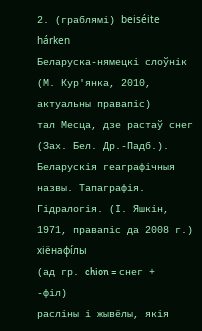2. (граблямі) beiséite hárken
Беларуска-нямецкі слоўнік (М. Кур'янка, 2010, актуальны правапіс)
тал Месца, дзе растаў снег (Зах. Бел. Др.-Падб.).
Беларускія геаграфічныя назвы. Тапаграфія. Гідралогія. (І. Яшкін, 1971, правапіс да 2008 г.)
хіёнафі́лы
(ад гр. chion = снег + -філ)
расліны і жывёлы, якія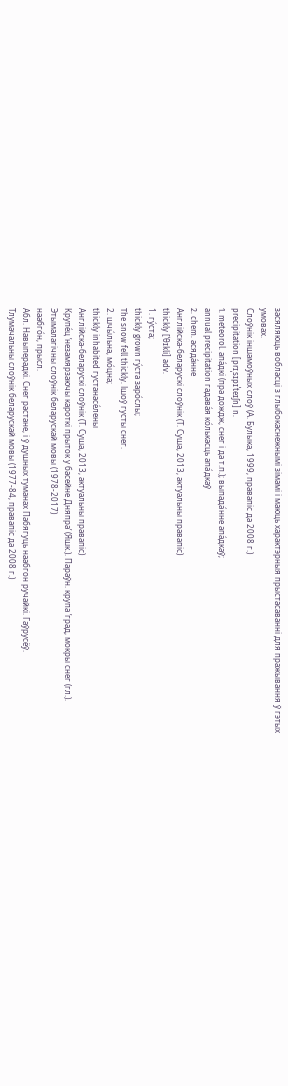засяляюць вобласці з глыбокаснежнымі зімамі і маюць характэрныя прыстасаванні для пражывання ў гэтых умовах.
Слоўнік іншамоўных слоў (А. Булыка, 1999, правапіс да 2008 г.)
precipitation [prɪˌsɪpɪˈteɪʃn] n.
1. meteorol. апа́дкі (пра дождж, снег і да т.п.); выпада́нне апа́дкаў;
annual precipitation гадава́я ко́лькасць апа́дкаў
2. chem. асяда́нне
Англійска-беларускі слоўнік (Т. Суша, 2013, актуальны правапіс)
thickly [ˈθɪkli] adv.
1. гу́ста;
thickly grown гу́ста заро́слы;
The snow fell thickly. Ішоў густы снег.
2. шчы́льна, мо́цна;
thickly inhabited густанасе́лены
Англійска-беларускі слоўнік (Т. Суша, 2013, актуальны правапіс)
Крупе́ц ’незамярзаючы кароткі прыток у басейне Дняпра’ (Яшк.). Параўн. крупа ’град, мокры снег (гл.).
Этымалагічны слоўнік беларускай мовы (1978-2017)
наабго́н, прысл.
Абл. Навыперадкі. Снег растане, і ў душных туманах Пабягуць наабгон ручайкі. Гаўрусёў.
Тлумачальны слоўнік беларускай мовы (1977-84, правапіс да 2008 г.)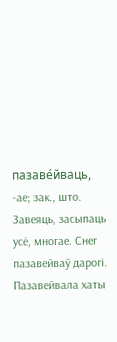пазаве́йваць, ‑ае; зак., што.
Завеяць, засыпаць усё, многае. Снег пазавейваў дарогі. Пазавейвала хаты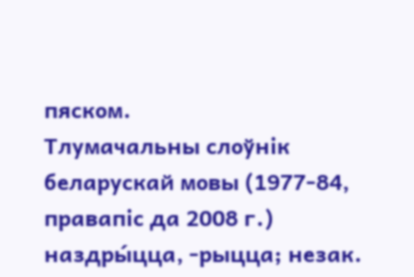пяском.
Тлумачальны слоўнік беларускай мовы (1977-84, правапіс да 2008 г.)
наздры́цца, ‑рыцца; незак.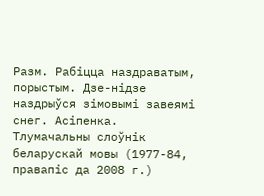Разм. Рабіцца наздраватым, порыстым. Дзе-нідзе наздрыўся зімовымі завеямі снег. Асіпенка.
Тлумачальны слоўнік беларускай мовы (1977-84, правапіс да 2008 г.)